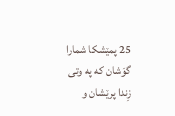25 پمێشکا شمارا گوَشان که په وتی زِندا پرێشان و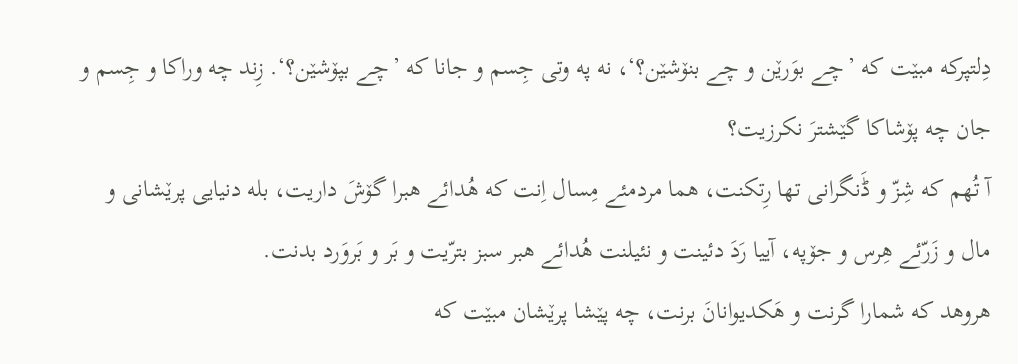دِلتپرکه مبێت که ’چے بوَرێن و چے بنۆشێن؟‘، نه په وتی جِسم و جانا که ’چے بپۆشێن؟‘. زِند چه وراکا و جِسم و جان چه پۆشاکا گێشترَ نکرزیت؟
آ تُهم که شِزّ و ڈَنگرانی تها رِتکنت، هما مردمئے مِسال اِنت که هُدائے هبرا گۆشَ داریت، بله دنیایی پرێشانی و مال و زَرّئے هِرس و جۆپه، آییا رَدَ دئینت و نئیلنت هُدائے هبر سبز بترّیت و بَر و بَروَرد بدنت.
هروهد که شمارا گرنت و هَکدیوانانَ برنت، چه پێشا پرێشان مبێت که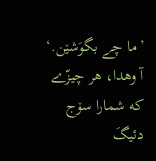’ما چے بگوَشێن.‘ آ وهدا، هر چیزّے که شمارا سۆج دئیگَ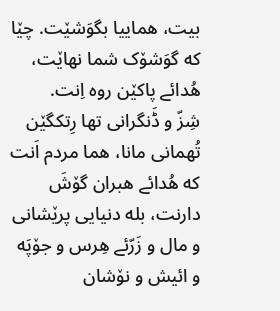بیت، هماییا بگوَشێت. چێا که گوَشۆک شما نهاێت، هُدائے پاکێن روه اِنت.
شِزّ و ڈَنگرانی تها رِتکگێن تُهمانی مانا، هما مردم اَنت که هُدائے هبران گۆشَ دارنت، بله دنیایی پرێشانی و مال و زَرّئے هِرس و جۆپَه و ائیش و نۆشان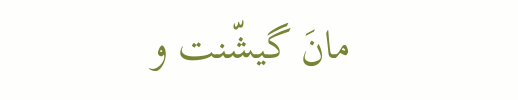مانَ گیشّنت و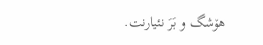هۆشگ و بَرَ نئیارنت.